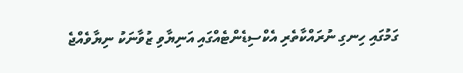ގަމުގައި ހިނގި ނުރައްކާތެރި އެކްސިޑެންޓެއްގައި އަނިޔާވި ޒުވާނަކު ނިޔާވެއްޖެ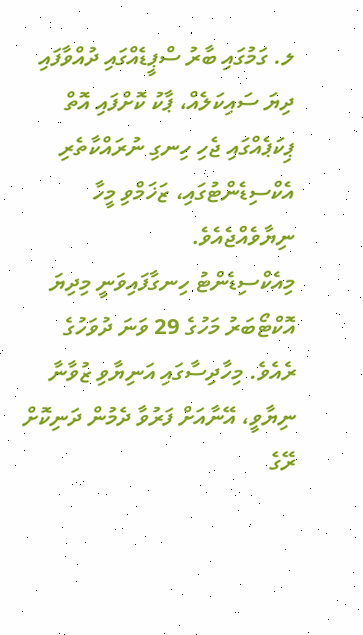ލ. ގަމުގައި ބާރު ސްޕީޑެއްގައި ދުއްވާފައި ދިޔަ ސައިކަލެއް، ޕާކު ކޮށްފައި އޮތް ޕިކަޕެއްގައި ޖެހި ހިނގި ނުރައްކާތެރި އެކްސިޑެންޓުގައި، ޒަޚަމްވި މީހާ ނިޔާވެއްޖެއެވެ.
މިއެކްސިޑެންޓު ހިނގާފައިވަނީ މިދިޔަ އޮކްޓޯބަރު މަހުގެ 29 ވަނަ ދުވަހުގެ ރެއެވެ. މިހާދިސާގައި އަނިޔާވި ޒުވާނާ ނިޔާވީ، އޭނާއަށް ފަރުވާ ދެމުން ދަނިކޮށް ރޭގެ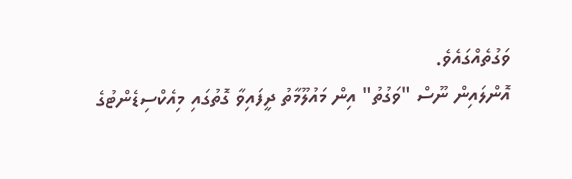ވަގުތެއްގައެވެ.
އޮންލައިން ނޫސް "ވަގުތު" އިން މައުލޫމާތު ދީފައިވާ ގޮތުގައި މިއެކްސިޑެންޓުގެ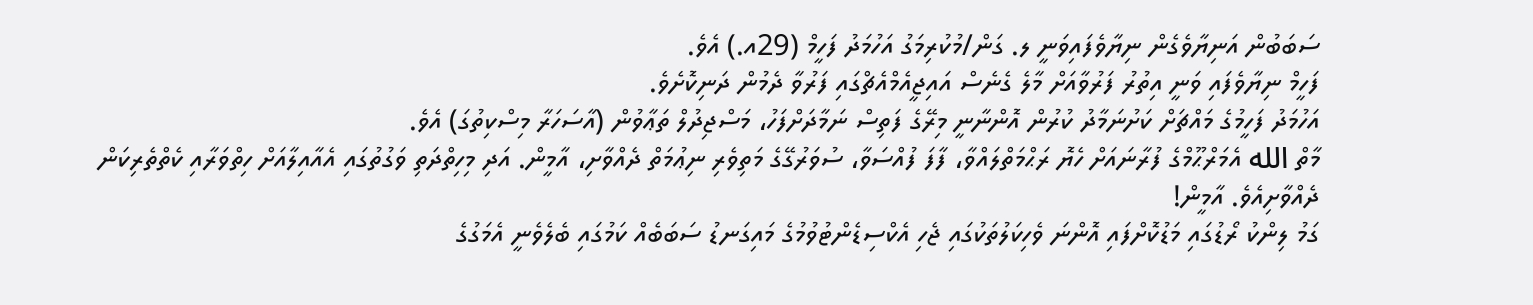ސަބަބުން އަނިޔާވެގެން ނިޔާވެފައިވަނީ ލ. ގަން/މުކުރިމަގު އަހުމަދު ފަހީމް (29އ.) އެވެ.
ފަހީމް ނިޔާވެފައި ވަނީ އިތުރު ފަރުވާއަށް މާލެ ގެނެސް އައިޖީއެމްއެޗްގައި ފަރުވާ ދެމުން ދަނިކޮށެވެ.
އަހުމަދު ފަހީމުގެ މައްޗަށް ކަށުނަމާދު ކުރުން އޮންނާނީ މިރޭގެ ފަތިސް ނަމާދަށްފަހު، މަސްޖިދުލް ތަޢާވުން (އާސަހަރާ މިސްކިތުގަ) އެވެ.
މާތް الله އެމަރްޙޫމްގެ ފުރާނައަށް ހެޔޮ ރަޙްމަތްލައްވާ، ފާފަ ފުއްސަވާ، ސުވަރުގޭގެ މަތިވެރި ނިޢުމަތް ދެއްވާށި، އާމީން. އަދި މިހިތްދަތި ވަގުތުގައި އެއާއިލާއަށް ހިތްވަރާއި ކެތްތެރިކަން ދެއްވާށިއެވެ. އާމީން!
ގަމު ލިންކު ރޯޑުގައި މަޑުކޮށްފައި އޮންނަ ވެހިކަލުތަކުގައި ޖެހި އެކްސިޑެންޓުވުމުގެ މައިގަނޑު ސަބަބެއް ކަމުގައި ބެލެވެނީ އެމަގުގެ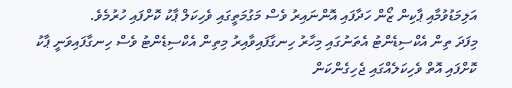އަލިމަޑުވުމާއި ޕާކިން ޒޯން ހަދާފައި އޮންނައިރު ވެސް މަގުމަތީގައި ވެހިކަލް ޕާކު ކޮށްފައި ހުރުމެވެ.
މިފަދަ ތިން އެކްސިޑެންޓު އެތަނުގައި މިހާރު ހިނގާފައިވާއިރު މިތިން އެކްސިޑެންޓު ވެސް ހިނގާފައިވަނީ ޕާކު ކޮށްފައި އޮތް ވެހިކަލެއްގައި ޖެހިގެންކަން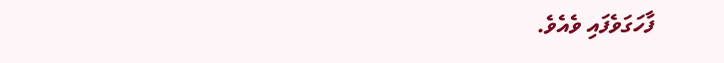ފާހަގަވެފައި ވެއެވެ.